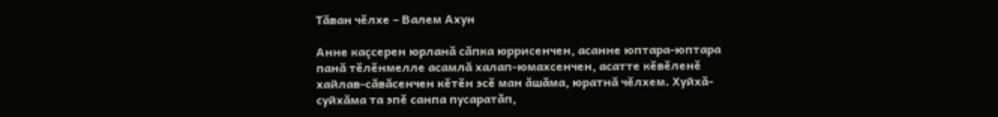Тăван чĕлхе – Валем Ахун

Анне каçсерен юрланă сăпка юррисенчен, асанне юптара-юптара панă тĕлĕнмелле асамлă халап-юмахсенчен, асатте кĕвĕленĕ хайлав-сăвăсенчен кĕтĕн эсĕ ман ăшăма, юратнă чĕлхем. Хуйхă-суйхăма та эпĕ санпа пусаратăп,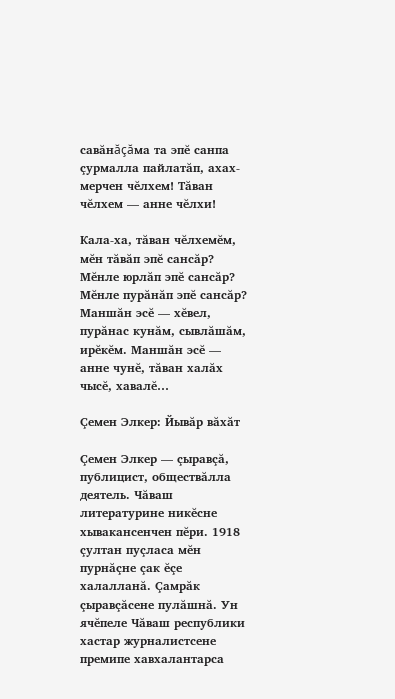савăнăçăма та эпĕ санпа çурмалла пайлатăп, ахах-мерчен чĕлхем! Тăван чĕлхем — анне чĕлхи!

Кала-ха, тăван чĕлхемĕм, мĕн тăвăп эпĕ сансăр? Мĕнле юрлăп эпĕ сансăр? Мĕнле пурăнăп эпĕ сансăр? Маншăн эсĕ — хĕвел, пурăнас кунăм, сывлăшăм, ирĕкĕм. Маншăн эсĕ — анне чунĕ, тăван халăх чысĕ, хавалĕ…

Çемен Элкер: Йывăр вăхăт

Çемен Элкер — çыравçă, публицист, обществăлла деятель. Чăваш литературине никĕсне хывакансенчен пĕри. 1918 çултан пуçласа мĕн пурнăçне çак ĕçе халалланă. Çамрăк çыравçăсене пулăшнă. Ун ячĕпеле Чăваш республики хастар журналистсене премипе хавхалантарса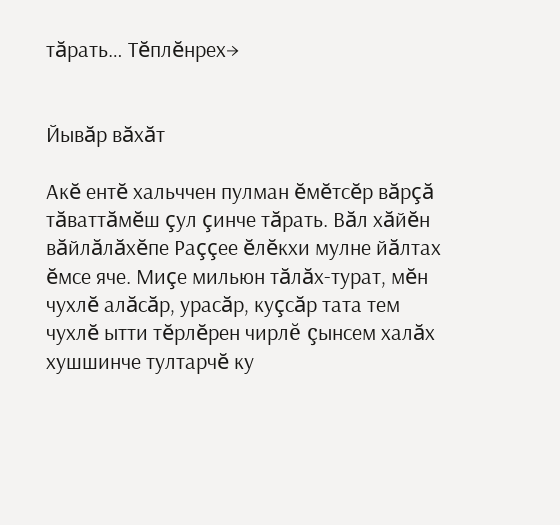тăрать… Тĕплĕнрех→


Йывăр вăхăт

Акĕ ентĕ хальччен пулман ĕмĕтсĕр вăрçă тăваттăмĕш çул çинче тăрать. Вăл хăйĕн вăйлăлăхĕпе Раççее ĕлĕкхи мулне йăлтах ĕмсе яче. Миçе мильюн тăлăх-турат, мĕн чухлĕ алăсăр, урасăр, куçсăр тата тем чухлĕ ытти тĕрлĕрен чирлĕ çынсем халăх хушшинче тултарчĕ ку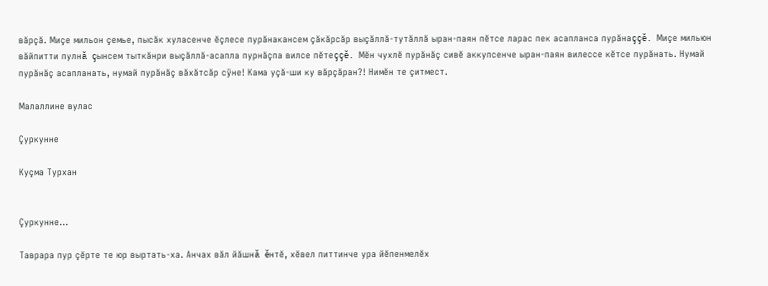вăрçă. Миçе мильон çемье, пысăк хуласенче ĕçлесе пурăнакансем çăкăрсăр выçăллă-тутăллă ыран-паян пĕтсе ларас пек асапланса пурăнаççĕ. Миçе мильюн вăйпитти пулнă çынсем тыткăнри выçăллă-асапла пурнăçпа вилсе пĕтеççĕ. Мĕн чухлĕ пурăнăç сивĕ аккупсенче ыран-паян вилессе кĕтсе пурăнать. Нумай пурăнăç асапланать, нумай пурăнăç вăхăтсăр сÿне! Кама уçă-ши ку вăрçăран?! Нимĕн те çитмест.

Малаллине вулас

Çуркунне

Куçма Турхан


Çуркунне…

Таврара пур çĕрте те юр выртать-ха. Анчах вăл йăшнă ĕнтĕ, хĕвел питтинче ура йĕпенмелĕх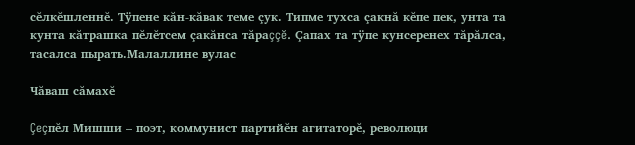сĕлкĕшленнĕ. Тÿпене кăн-кăвак теме çук. Типме тухса çакнă кĕпе пек, унта та кунта кăтрашка пĕлĕтсем çакăнса тăраççĕ. Çапах та тÿпе кунсеренех тăрăлса, тасалса пырать.Малаллине вулас

Чăваш сăмахĕ

Çeçпĕл Мишши – поэт, коммунист партийĕн агитаторĕ, революци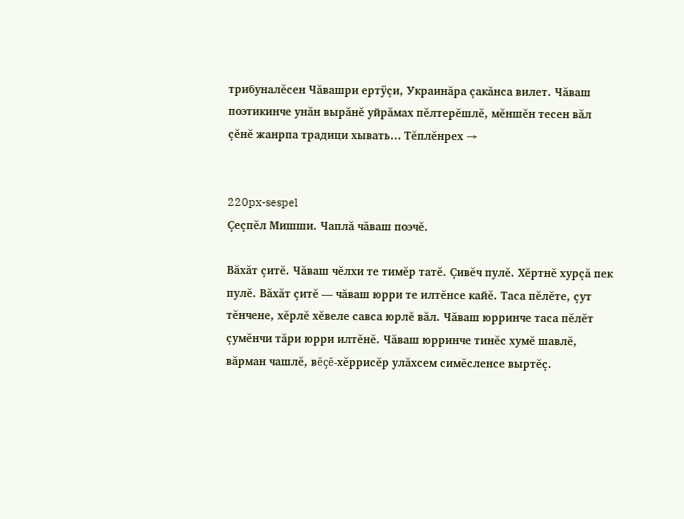трибуналĕсен Чăвашри ертÿçи, Украинăра çакăнса вилет. Чăваш поэтикинче унăн вырăнĕ уйрăмах пĕлтерĕшлĕ, мĕншĕн тесен вăл çĕнĕ жанрпа традици хывать… Тĕплĕнрех →


220px-sespel
Çеçпĕл Мишши. Чаплă чăваш поэчĕ.

Вăхăт çитĕ. Чăваш чĕлхи те тимĕр татĕ. Çивĕч пулĕ. Хĕртнĕ хурçă пек пулĕ. Вăхăт çитĕ — чăваш юрри те илтĕнсе кайĕ. Таса пĕлĕте, çут тĕнчене, хĕрлĕ хĕвеле савса юрлĕ вăл. Чăваш юрринче таса пĕлĕт çумĕнчи тăри юрри илтĕнĕ. Чăваш юрринче тинĕс хумĕ шавлĕ, вăрман чашлĕ, вĕçĕ-хĕррисĕр улăхсем симĕсленсе выртĕç.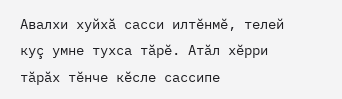Авалхи хуйхă сасси илтĕнмĕ, телей куç умне тухса тăрĕ. Атăл хĕрри тăрăх тĕнче кĕсле сассипе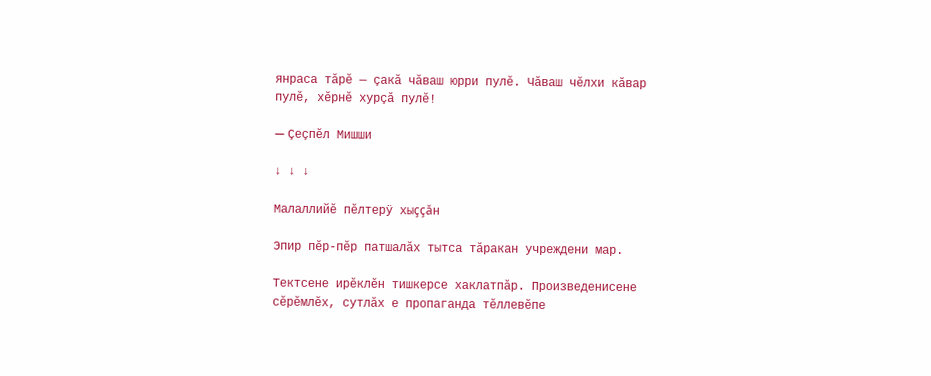янраса тăрĕ — çакă чăваш юрри пулĕ. Чăваш чĕлхи кăвар пулĕ, хĕрнĕ хурçă пулĕ!

— Çеçпĕл Мишши

↓ ↓ ↓

Малаллийĕ пĕлтерÿ хыççăн

Эпир пĕр-пĕр патшалăх тытса тăракан учреждени мар.

Тектсене ирĕклĕн тишкерсе хаклатпăр. Произведенисене сĕрĕмлĕх, сутлăх е пропаганда тĕллевĕпе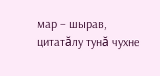мар – шырав, цитатăлу тунă чухне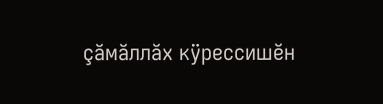çăмăллăх кÿрессишĕн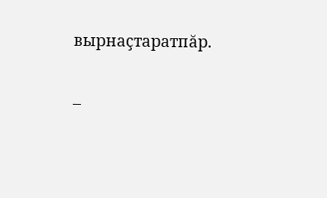вырнаçтаратпăр.

–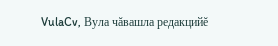VulaCv, Вула чăвашла редакцийĕ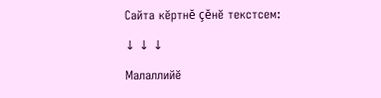Сайта кĕртнĕ çĕнĕ текстсем:

↓ ↓ ↓

Малаллийĕ